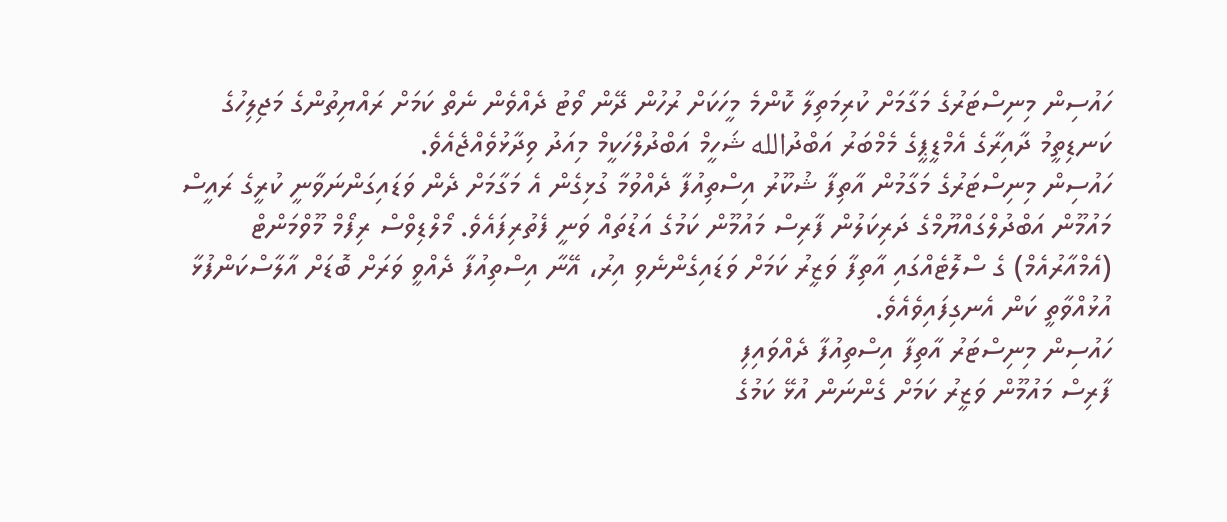ހައުސިން މިނިސްޓަރުގެ މަގާމަށް ކުރިމަތިލާ ކޮންމެ މީހަކަށް ރުހުން ދޭން ވޯޓު ދެއްވެން ނެތް ކަމަށް ރައްޔިތުންގެ މަޖިލިހުގެ ކަނޑިތީމު ދާއިރާގެ އެމްޑީޕީގެ މެމްބަރު އަބްދުالله ޝަހީމް އަބްދުލްހަކީމް މިއަދު ވިދާޅުވެއްޖެއެވެ.
ހައުސިން މިނިސްޓަރުގެ މަގާމުން އާތިފާ ޝުކޫރު އިސްތިއުފާ ދެއްވުމާ ގުޅިގެން އެ މަގާމަށް ދެން ވަޑައިގަންނަވާނީ ކުރީގެ ރައީސް މައުމޫން އަބްދުލްގައްޔޫމްގެ ދަރިކަލުން ފާރިސް މައުމޫން ކަމުގެ އަޑުތައް ވަނީ ފެތުރިފައެވެ. މޯލްޑިވްސް ރިފޯމް މޫވްމަންޓް (އެމްއާރުއެމް) ގެ ސްލޮޓެއްގައި އާތިފާ ވަޒީރު ކަމަށް ވަޑައިގެންނެވި އިރު، އޭނާ އިސްތިއުފާ ދެއްވީ ވަރަށް ބޮޑަށް އާލާސްކަންފުޅާ އުޅުއްވާތީ ކަން އެނގިފައިވެއެވެ.
ހައުސިން މިނިސްޓަރު އާތިފާ އިސްތިއުފާ ދެއްވައިފި
ފާރިސް މައުމޫން ވަޒީރު ކަމަށް ގެންނަން އުޅޭ ކަމުގެ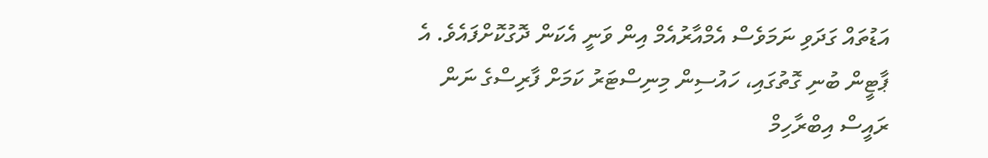އަޑުތައް ގަދަވި ނަމަވެސް އެމްއާރުއެމް އިން ވަނީ އެކަން ދޮގުކޮށްފައެވެ. އެ ޕާޓީން ބުނި ގޮތުގައި، ހައުސިން މިނިސްޓަރު ކަމަށް ފާރިސްގެ ނަން ރައީސް އިބްރާހިމް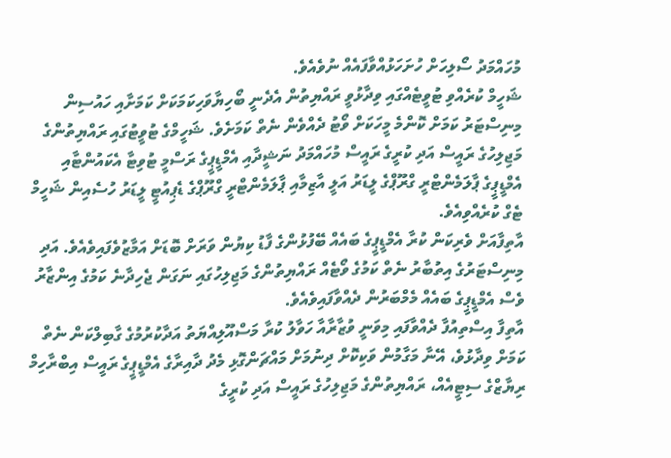މުހައްމަދު ސޯލިހަށް ހުށަހަޅުއްވާފައެއް ނުވެއެވެ.
ޝަހީމް ކުރެއްވި ޓުވީޓެއްގައި ވިދާޅުވީ ރައްޔިތުން އެދެނީ ބޯހިޔާވަހިކަމަކަށް ކަމަށާއި ހައުސިން މިނިސްޓަރު ކަމަށް ކޮންމެ މީހަކަށް ވޯޓު ދެއްވެން ނެތް ކަމަށެވެ. ޝަހީމްގެ ޓުވީޓުގައި ރައްޔިތުންގެ މަޖިލިހުގެ ރައީސް އަދި ކުރީގެ ރައީސް މުހައްމަދު ނަޝީދާއި އެމްޑީޕީގެ ރަސްމީ ޓުވިޓާ އެކައުންޓާއި އެމްޑީޕީގެ ޕާލަމެންޓްރީ ގްރޫޕްގެ ލީޑަރު އަލީ އާޒިމާއި ޕާލަމެންޓްރީ ގްރޫޕްގެ ޑެޕިއުޓީ ލީޑަރު ހުސެއިން ޝަހީމް ޓެގް ކުރެއްވިއެވެ.
އާތިފާއަށް ވެރިކަން ކުރާ އެމްޑީޕީގެ ބައެއް ބޭފުޅުންގެ ފާޑު ކިޔުން ވަރަށް ބޮޑަށް އަމާޒުވެފައިވެއެވެ. އަދި މިނިސްޓަރުގެ އިތުބާރު ނެތް ކަމުގެ ވޯޓެއް ރައްޔިތުންގެ މަޖިލިހުގައި ނަގަން ޖެހިދާނެ ކަމުގެ އިންޒާރު ވެސް އެމްޑީޕީގެ ބައެއް މެމްބަރުން ދެއްވާފައިވެއެވެ.
އާތިފާ އިސްތިއުފާ ދެއްވާފައި މިވަނީ ވުޒާރާއާ ހަވާލު ކުރާ މަސްއޫލިއްޔަތު އަދާކުރުމުގެ ގާބިލްކަން ނެތް ކަމަށް ވިދާޅުވެ، އޭނާ މަގާމުން ވަކިކޮށް ދިނުމަށް މައްޗަންގޮޅި މެދު ދާއިރާގެ އެމްޑީޕީގެ ރައީސް އިބްރާހިމް ރިޔާޒްގެ ސިޓީއެއް، ރައްޔިތުންގެ މަޖިލިހުގެ ރައީސް އަދި ކުރީގެ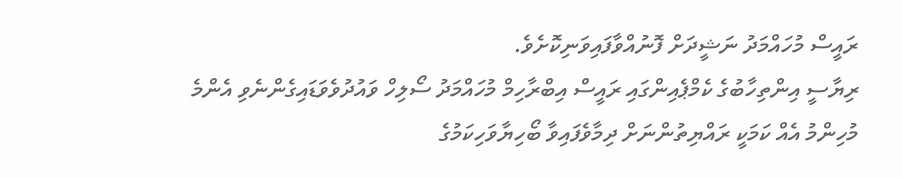ރައީސް މުހައްމަދު ނަޝީދަށް ފޮނުއްވާފައިވަނިކޮށެވެ.
ރިޔާސީ އިންތިހާބުގެ ކެމްޕެއިންގައި ރައީސް އިބްރާހިމް މުހައްމަދު ސޯލިހް ވައުދުވެވަޑައިގެންނެވި އެންމެ މުހިންމު އެއް ކަމަކީ ރައްޔިތުންނަށް ދިމާވެފައިވާ ބޯހިޔާވަހިކަމުގެ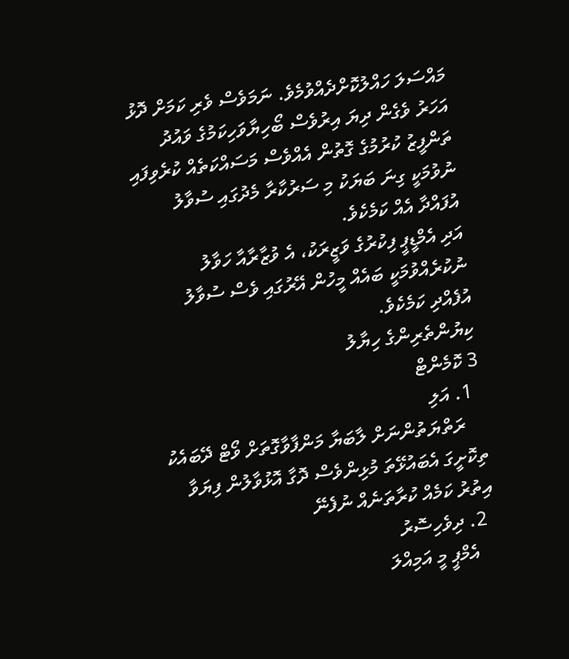މައްސަލަ ހައްލުކޮށްދެއްވުމެވެ. ނަމަވެސް ވެރި ކަމަށް ދޮޅު އަހަރު ވެގެން ދިޔަ އިރުވެސް ބޯހިޔާވަހިކަމުގެ ވައުދު ތަންފީޒު ކުރުމުގެ ގޮތުން އެއްވެސް މަސައްކަތެއް ކުރެވިފައި ނުވުމަކީ ގިނަ ބަޔަކު މި ސަރުކާރާ މެދުގައި ސުވާލު އުފައްދާ އެއް ކަމެކެވެ.
އަދި އެމްޑީޕީ ފިކުރުގެ ވަޒީރަކު، އެ ވުޒާރާއާ ހަވާލު ނުކުރެއްވުމަކީ ބައެއް މީހުން އޭރުގައި ވެސް ސުވާލު އުފެއްދި ކަމެކެވެ.
ކިޔުންތެރިންގެ ހިޔާލު
3 ކޮމެންޓް
  1. އަލި
    ރަތްޔަތުންނަށް ލާބަޔާ މަންފާވާގޮތަށް ވޯޓް ދޭބައެކު ތިކޮށީގަ އެބައުޅޭތަ މުޅިންވެސް ދޮގާ އޮޅުވާލުން ފިޔަވާ އިތުރު ކަމެއް ކުރާތަނެއް ނުފެނޭ
  2. ދިވެހިސޮރު
    އެމްޕީ މީ އަމިއްލަ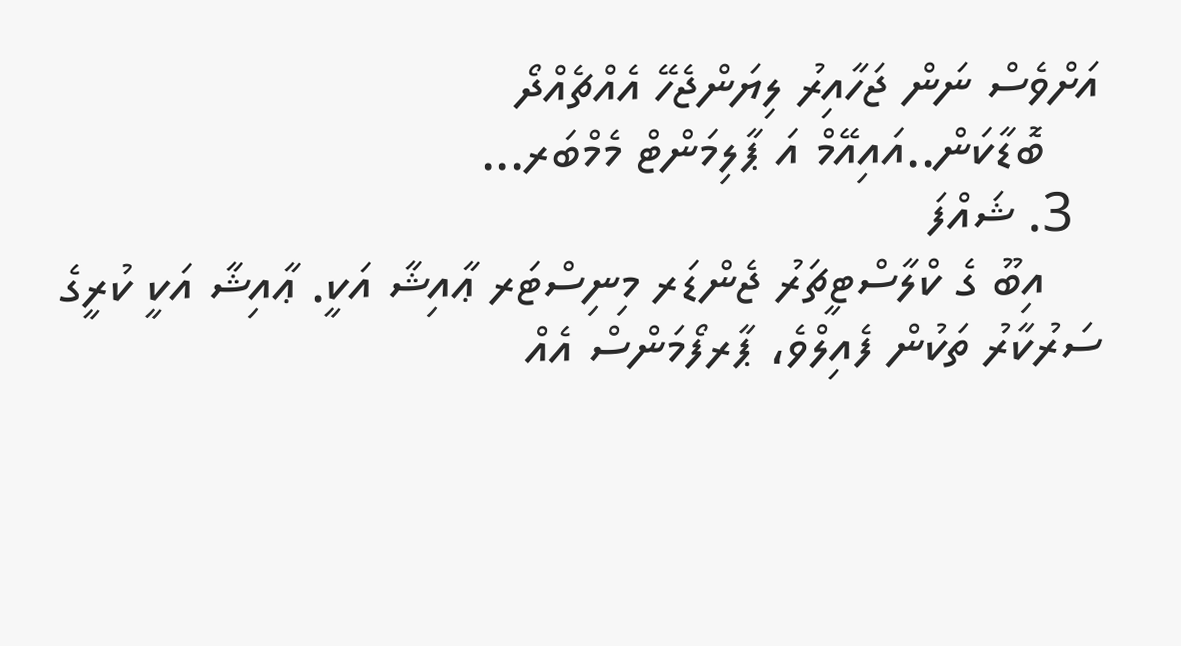އަށްވެސް ނަން ޖަހާއިރު ލިޔަންޖެހޭ އެއްޗެއްދޯ
    ބޮޑާކަން..އައިއޭމް އަ ޕާލިމަންޓް މެމްބަރ...
  3. ޝައްފަ
    އިބޫ ގެ ކްލާސްޓީޗަރު ޖެންޑަރ މިނިސްޓަރ ޢާއިޝާ އަކީ. ޢާއިޝާ އަކީ ކުރީގެ ސަރުކާރު ތަކުން ފެއިލްވެ، ޕާރފޯމަންސް އެއް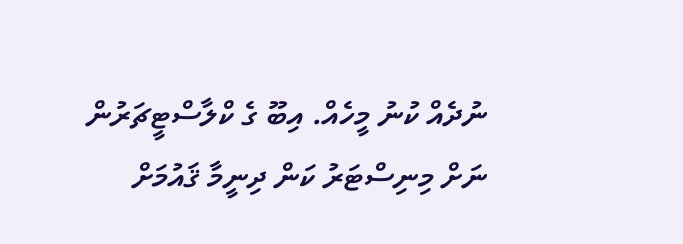ނުދެއް ކުނު މީހެއް. އިބޫ ގެ ކްލާސްޓީޗަރުން ނަށް މިނިސްޓަރު ކަން ދިނީމާ ޤައުމަށް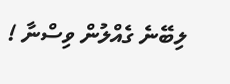ލިބޭނެ ގެއްލުން ވިސްނާ !